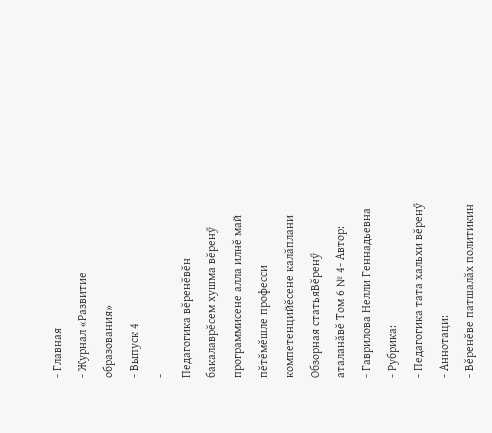- Главная
- Журнал «Развитие образования»
- Выпуск 4
-
Педагогика вĕренĕвĕн бакалаврĕсем хушма вĕренӳ программисене алла илнĕ май пĕтĕмĕшле професси компетенцийĕсене калăплани
Обзорная статьяВĕренӳ аталанăвĕ Том 6 № 4- Автор:
- Гаврилова Нелли Геннадьевна
- Рубрика:
- Педагогика тата хальхи вĕренӳ
- Аннотаци:
- Вĕренĕве патшалăх политикин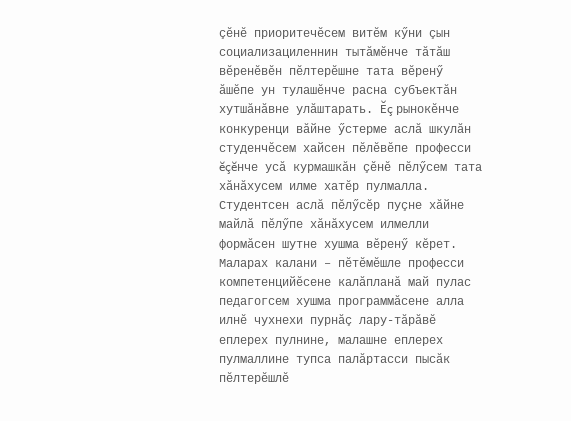çĕнĕ приоритечĕсем витĕм кӳни çын социализациленнин тытăмĕнче тăтăш вĕренĕвĕн пĕлтерĕшне тата вĕренӳ ăшĕпе ун тулашĕнче расна субъектăн хутшăнăвне улăштарать. Ĕç рынокĕнче конкуренци вăйне ӳстерме аслă шкулăн студенчĕсем хайсен пĕлĕвĕпе професси ĕçĕнче усă курмашкăн çĕнĕ пĕлӳсем тата хăнăхусем илме хатĕр пулмалла. Студентсен аслă пĕлӳсĕр пуçне хăйне майлă пĕлӳпе хăнăхусем илмелли формăсен шутне хушма вĕренӳ кĕрет. Маларах калани ‒ пĕтĕмĕшле професси компетенцийĕсене калăпланă май пулас педагогсем хушма программăсене алла илнĕ чухнехи пурнăç лару-тăрăвĕ еплерех пулнине, малашне еплерех пулмаллине тупса палăртасси пысăк пĕлтерĕшлĕ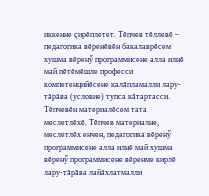иккенне çирĕплетет. Тĕпчев тĕллевĕ – педагогика вĕренĕвĕн бакалаврĕсем хушма вĕренӳ программисене алла илнĕ май пĕтĕмĕшле професси компетенцийĕсене калăпламалли лару-тăрăва (условие) тупса кăтартасси. Тĕпчевĕн материалĕсем тата меслетлĕхĕ. Тĕпчев материалне, меслетлĕх енчен, педагогика вĕренӳ программисене алла илнĕ май хушма вĕренӳ программисене вĕренме кирлĕ лару-тăрăва лайăхлатмалли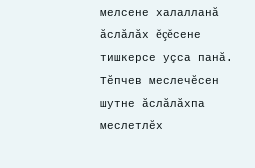мелсене халалланă ăслăлăх ĕçĕсене тишкерсе уçса панă. Тĕпчев меслечĕсен шутне ăслăлăхпа меслетлĕх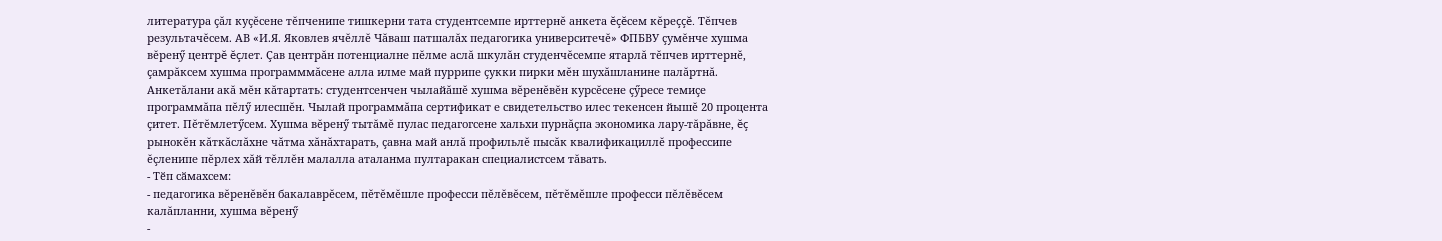литература çăл куçĕсене тĕпченипе тишкерни тата студентсемпе ирттернĕ анкета ĕçĕсем кĕреççĕ. Тĕпчев результачĕсем. АВ «И.Я. Яковлев ячĕллĕ Чăваш патшалăх педагогика университечĕ» ФПБВУ çумĕнче хушма вĕренӳ центрĕ ĕçлет. Çав центрăн потенциалне пĕлме аслă шкулăн студенчĕсемпе ятарлă тĕпчев ирттернĕ, çамрăксем хушма программмăсене алла илме май пуррипе çукки пирки мĕн шухăшланине палăртнă. Анкетăлани акă мĕн кăтартать: студентсенчен чылайăшĕ хушма вĕренĕвĕн курсĕсене çӳресе темиçе программăпа пĕлӳ илесшĕн. Чылай программăпа сертификат е свидетельство илес текенсен йышĕ 20 процента çитет. Пĕтĕмлетӳсем. Хушма вĕренӳ тытăмĕ пулас педагогсене хальхи пурнăçпа экономика лару-тăрăвне, ĕç рынокĕн кăткăслăхне чăтма хăнăхтарать, çавна май анлă профильлĕ пысăк квалификациллĕ профессипе ĕçленипе пĕрлех хăй тĕллĕн малалла аталанма пултаракан специалистсем тăвать.
- Тӗп сӑмахсем:
- педагогика вĕренĕвĕн бакалаврĕсем, пĕтĕмĕшле професси пĕлĕвĕсем, пĕтĕмĕшле професси пĕлĕвĕсем калăпланни, хушма вĕренӳ
-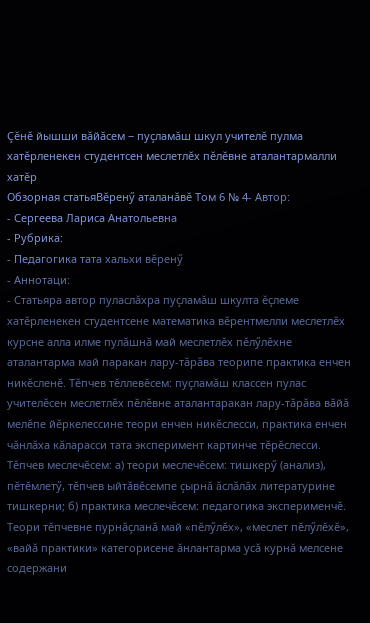Çĕнĕ йышши вăйăсем ‒ пуçламăш шкул учителĕ пулма хатĕрленекен студентсен меслетлĕх пĕлĕвне аталантармалли хатĕр
Обзорная статьяВĕренӳ аталанăвĕ Том 6 № 4- Автор:
- Сергеева Лариса Анатольевна
- Рубрика:
- Педагогика тата хальхи вĕренӳ
- Аннотаци:
- Статьяра автор пуласлăхра пуçламăш шкулта ĕçлеме хатĕрленекен студентсене математика вĕрентмелли меслетлĕх курсне алла илме пулăшнă май меслетлĕх пĕлӳлĕхне аталантарма май паракан лару-тăрăва теорипе практика енчен никĕсленĕ. Тĕпчев тĕллевĕсем: пуçламăш классен пулас учителĕсен меслетлĕх пĕлĕвне аталантаракан лару-тăрăва вăйă мелĕпе йĕркелессине теори енчен никĕслесси, практика енчен чăнлăха кăларасси тата эксперимент картинче тĕрĕслесси. Тĕпчев меслечĕсем: а) теори меслечĕсем: тишкерӳ (анализ), пĕтĕмлетӳ, тĕпчев ыйтăвĕсемпе çырнă ăслăлăх литературине тишкерни; б) практика меслечĕсем: педагогика эксперименчĕ. Теори тĕпчевне пурнăçланă май «пĕлӳлĕх», «меслет пĕлӳлĕхĕ», «вайă практики» категорисене ăнлантарма усă курнă мелсене содержани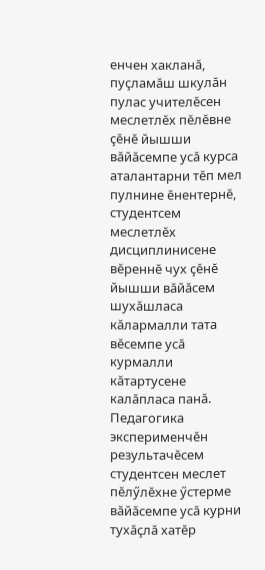енчен хакланă, пуçламăш шкулăн пулас учителĕсен меслетлĕх пĕлĕвне çĕнĕ йышши вăйăсемпе усă курса аталантарни тĕп мел пулнине ĕнентернĕ, студентсем меслетлĕх дисциплинисене вĕреннĕ чух çĕнĕ йышши вăйăсем шухăшласа кăлармалли тата вĕсемпе усă курмалли кăтартусене калăпласа панă. Педагогика эксперименчĕн результачĕсем студентсен меслет пĕлӳлĕхне ӳстерме вăйăсемпе усă курни тухăçлă хатĕр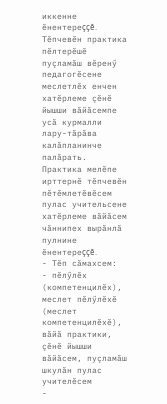иккенне ĕнентереççĕ. Тĕпчевĕн практика пĕлтерĕшĕ пуçламăш вĕренӳ педагогĕсене меслетлĕх енчен хатĕрлеме çĕнĕ йышши вăйăсемпе усă курмалли лару-тăрăва калăпланинче палăрать. Практика мелĕпе ирттернĕ тĕпчевĕн пĕтĕмлетĕвĕсем пулас учительсене хатĕрлеме вăйăсем чăннипех вырăнлă пулнине ĕнентереççĕ.
- Тӗп сӑмахсем:
- пĕлӳлĕх (компетенцилĕх), меслет пĕлӳлĕхĕ (меслет компетенцилĕхĕ), вăйă практики, çĕнĕ йышши вăйăсем, пуçламăш шкулăн пулас учителĕсем
-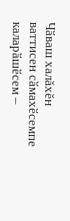Чӑваш халăхĕн ваттисен сӑмахӗсемпе каларӑшӗсем –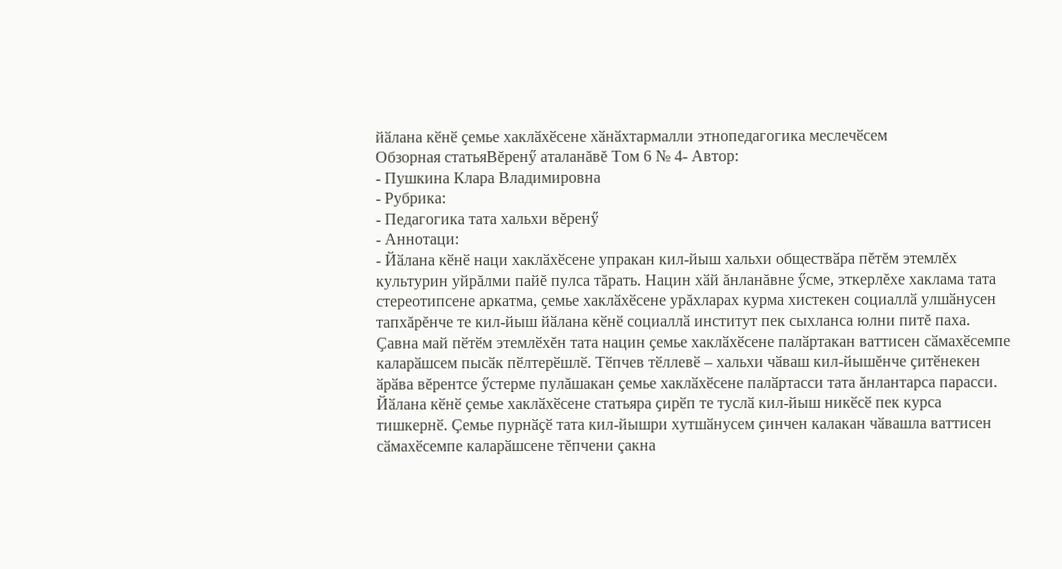йӑлана кӗнӗ ҫемье хаклӑхӗсене хӑнӑхтармалли этнопедагогика меслечӗсем
Обзорная статьяВĕренӳ аталанăвĕ Том 6 № 4- Автор:
- Пушкина Клара Владимировна
- Рубрика:
- Педагогика тата хальхи вĕренӳ
- Аннотаци:
- Йӑлана кӗнӗ наци хаклӑхӗсене упракан кил-йыш хальхи обществӑра пĕтĕм этемлĕх культурин уйрăлми пайĕ пулса тăрать. Нацин хӑй ăнланăвне ӳсме, эткерлĕхе хаклама тата стереотипсене аркатма, ҫемье хаклӑхӗсене урăхларах курма хистекен социаллӑ улшӑнусен тапхăрĕнче те кил-йыш йӑлана кӗнӗ социаллӑ институт пек сыхланса юлни питĕ паха. Ҫавна май пӗтӗм этемлӗхĕн тата нацин ҫемье хаклӑхӗсене палӑртакан ваттисен сӑмахӗсемпе каларӑшсем пысӑк пӗлтерӗшлӗ. Тӗпчев тӗллевӗ – хальхи чӑваш кил-йышĕнче ҫитӗнекен ӑрӑва вĕрентсе ӳстерме пулăшакан ҫемье хаклӑхӗсене палӑртасси тата ăнлантарса парасси. Йӑлана кӗнӗ ҫемье хаклӑхӗсене статьяра ҫирӗп те туслӑ кил-йыш никӗсӗ пек курса тишкернӗ. Çемье пурнӑҫӗ тата кил-йышри хутшӑнусем ҫинчен калакан чӑвашла ваттисен сӑмахӗсемпе каларӑшсене тĕпчени çакна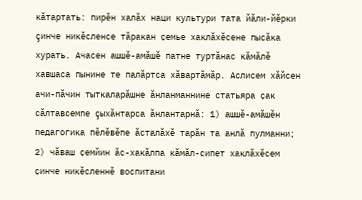кăтартать: пирĕн халăх наци культури тата йӑли-йӗрки çинче никĕсленсе тăракан ҫемье хаклӑхӗсене пысӑка хурать. Ачасен ашшӗ-амӑшӗ патне туртӑнас кăмăлĕ хавшаса пынине те палăртса хăвартăмăр. Аслисем хӑйсен ачи-пăчин тыткаларăшне ӑнланманнине статьяра ҫак сӑлтавсемпе çыхăнтарса ăнлантарнă: 1) ашшӗ-амӑшӗн педагогика пӗлӗвӗпе ӑсталӑхĕ тарăн та анлă пулманни; 2) чӑваш ҫемйин ӑс-хакӑлпа кӑмӑл-сипет хаклӑхӗсем ҫинче никӗсленнӗ воспитани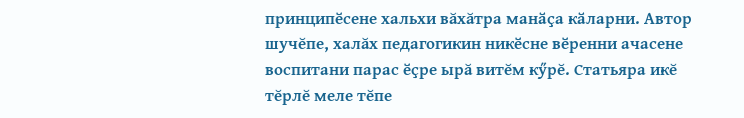принципӗсене хальхи вăхăтра манӑҫа кӑларни. Автор шучĕпе, халăх педагогикин никӗсне вӗренни ачасене воспитани парас ӗҫре ырă витĕм кӳрĕ. Статьяра икĕ тĕрлĕ меле тĕпе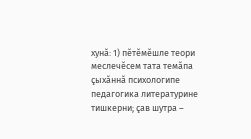хунă: 1) пĕтĕмĕшле теори меслечĕсем тата темăпа çыхăннă психологипе педагогика литературине тишкерни; çав шутра –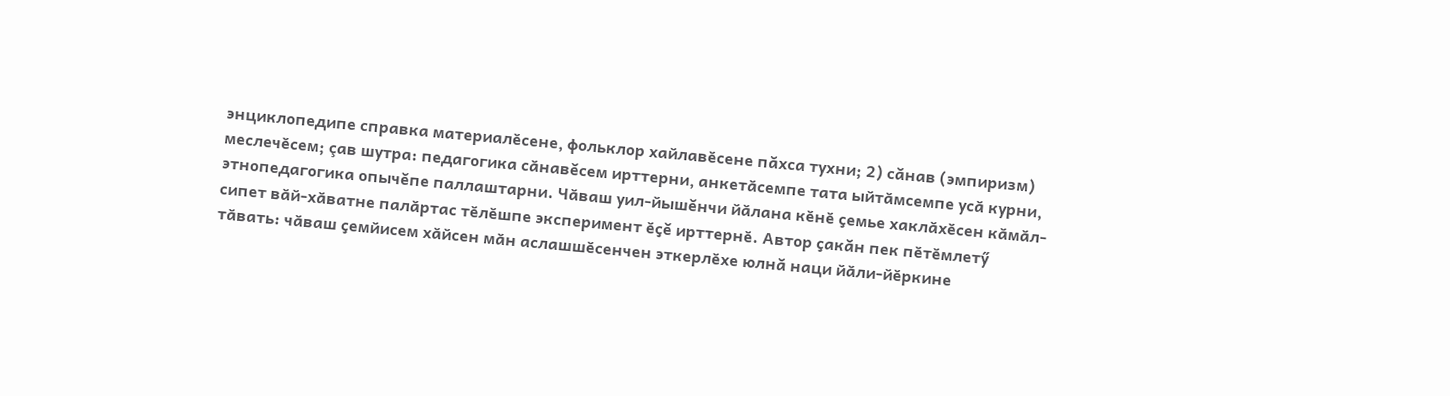энциклопедипе справка материалӗсене, фольклор хайлавӗсене пăхса тухни; 2) сăнав (эмпиризм) меслечӗсем; çав шутра: педагогика сӑнавĕсем ирттерни, анкетӑсемпе тата ыйтӑмсемпе усӑ курни, этнопедагогика опычĕпе паллаштарни. Чӑваш уил-йышĕнчи йӑлана кӗнӗ ҫемье хаклӑхӗсен кӑмӑл-сипет вӑй-хӑватне палӑртас тӗлӗшпе эксперимент ӗҫĕ ирттернӗ. Автор ҫакăн пек пӗтӗмлетӳ тӑвать: чӑваш ҫемйисем хӑйсен мӑн аслашшӗсенчен эткерлӗхе юлнă наци йӑли-йӗркине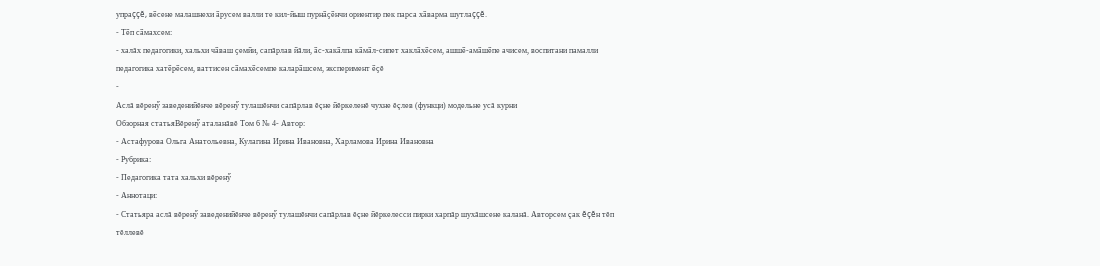упраççĕ, вӗсене малашнехи ӑрусем валли те кил-йыш пурнӑҫӗнчи ориентир пек парса хӑварма шутлаççĕ.
- Тӗп сӑмахсем:
- халăх педагогики, хальхи чӑваш ҫемйи, сапăрлав йăли, ӑс-хакӑлпа кӑмӑл-сипет хаклӑхӗсем, ашшӗ-амӑшӗпе ачисем, воспитани памалли педагогика хатӗрӗсем, ваттисен сӑмахӗсемпе каларӑшсем, эксперимент ӗҫĕ
-
Аслă вĕренӳ заведенийĕнче вĕренӳ тулашĕнчи сапăрлав ĕçне йĕркеленĕ чухне ĕçлев (функци) модельне усă курни
Обзорная статьяВĕренӳ аталанăвĕ Том 6 № 4- Автор:
- Астафурова Ольга Анатольевна, Кулагина Ирина Ивановна, Харламова Ирина Ивановна
- Рубрика:
- Педагогика тата хальхи вĕренӳ
- Аннотаци:
- Статьяра аслă вĕренӳ заведенийĕнче вĕренӳ тулашĕнчи сапăрлав ĕçне йĕркелесси пирки харпăр шухăшсене каланă. Авторсем çак ĕçĕн тĕп тĕллевĕ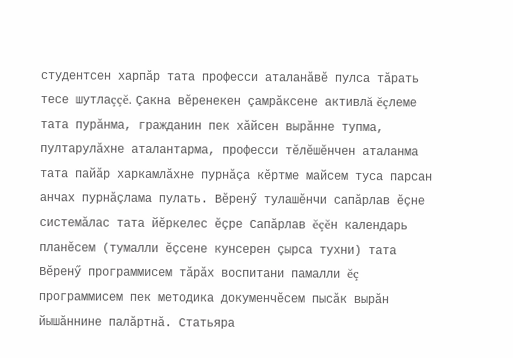студентсен харпăр тата професси аталанăвĕ пулса тăрать тесе шутлаççĕ. Çакна вĕренекен çамрăксене активлă ĕçлеме тата пурăнма, гражданин пек хăйсен вырăнне тупма, пултарулăхне аталантарма, професси тĕлĕшĕнчен аталанма тата пайăр харкамлăхне пурнăçа кĕртме майсем туса парсан анчах пурнăçлама пулать. Вĕренӳ тулашĕнчи сапăрлав ĕçне системăлас тата йĕркелес ĕçре Сапăрлав ĕçĕн календарь планĕсем (тумалли ĕçсене кунсерен çырса тухни) тата Вĕренӳ программисем тăрăх воспитани памалли ĕç программисем пек методика докуменчĕсем пысăк вырăн йышăннине палăртнă. Статьяра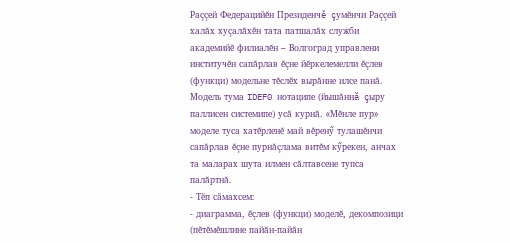Раççей Федерацийĕн Президенчĕ çумĕнчи Раççей халăх хуçалăхĕн тата патшалăх служби академийĕ филиалĕн – Волгоград управлени институчĕн сапăрлав ĕçне йĕркелемелли ĕçлев (функци) модельне тĕслĕх вырăнне илсе панă. Модель тума IDEF0 нотаципе (йышăннă çыру паллисен системипе) усă курнă. «Мĕнле пур» моделе туса хатĕрленĕ май вĕренӳ тулашĕнчи сапăрлав ĕçне пурнăçлама витĕм кӳрекен, анчах та маларах шута илмен сăлтавсене тупса палăртнă.
- Тӗп сӑмахсем:
- диаграмма, ĕçлев (функци) моделĕ, декомпозици (пĕтĕмĕшлине пайăн-пайăн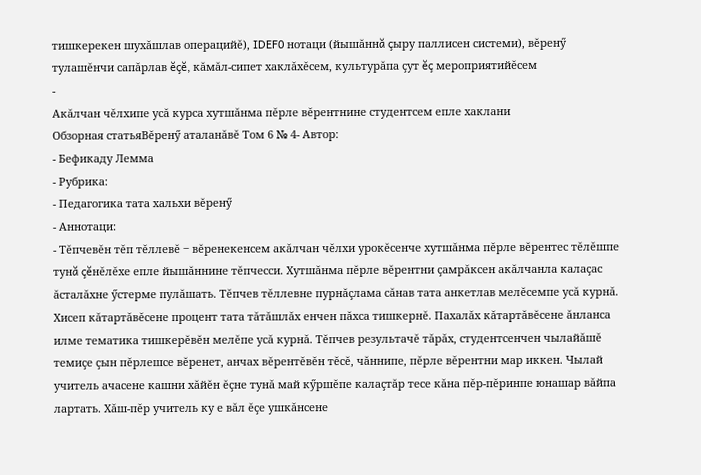тишкерекен шухăшлав операцийĕ), IDEF0 нотаци (йышăннă çыру паллисен системи), вĕренӳ тулашĕнчи сапăрлав ĕçĕ, кăмăл-сипет хаклăхĕсем, культурăпа çут ĕç мероприятийĕсем
-
Акăлчан чĕлхипе усă курса хутшăнма пĕрле вĕрентнине студентсем епле хаклани
Обзорная статьяВĕренӳ аталанăвĕ Том 6 № 4- Автор:
- Бефикаду Лемма
- Рубрика:
- Педагогика тата хальхи вĕренӳ
- Аннотаци:
- Тĕпчевĕн тĕп тĕллевĕ ‒ вĕренекенсем акăлчан чĕлхи урокĕсенче хутшăнма пĕрле вĕрентес тĕлĕшпе тунă çĕнĕлĕхе епле йышăннине тĕпчесси. Хутшăнма пĕрле вĕрентни çамрăксен акăлчанла калаçас ăсталăхне ӳстерме пулăшать. Тĕпчев тĕллевне пурнăçлама сăнав тата анкетлав мелĕсемпе усă курнă. Хисеп кăтартăвĕсене процент тата тăтăшлăх енчен пăхса тишкернĕ. Пахалăх кăтартăвĕсене ăнланса илме тематика тишкерĕвĕн мелĕпе усă курнă. Тĕпчев результачĕ тăрăх, студентсенчен чылайăшĕ темиçе çын пĕрлешсе вĕренет, анчах вĕрентĕвĕн тĕсĕ, чăннипе, пĕрле вĕрентни мар иккен. Чылай учитель ачасене кашни хăйĕн ĕçне тунă май кӳршĕпе калаçтăр тесе кăна пĕр-пĕринпе юнашар вăйпа лартать. Хăш-пĕр учитель ку е вăл ĕçе ушкăнсене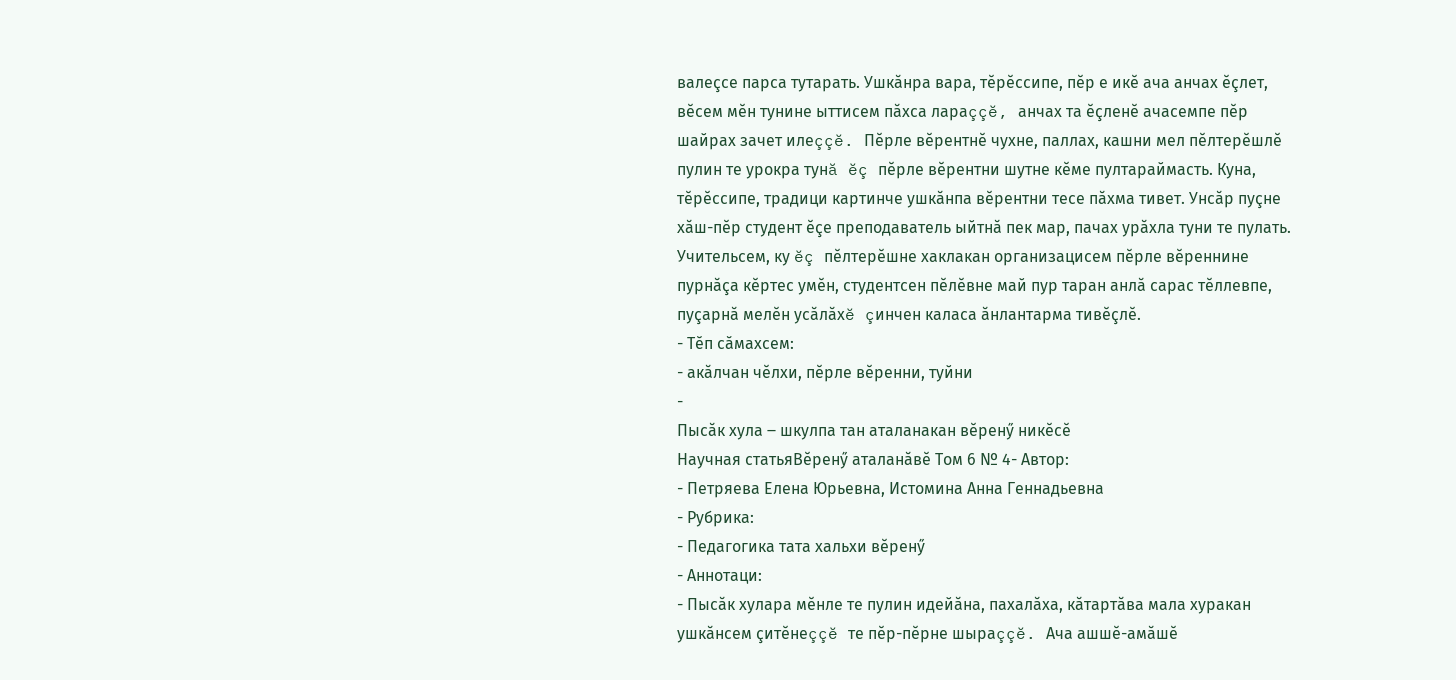валеçсе парса тутарать. Ушкăнра вара, тĕрĕссипе, пĕр е икĕ ача анчах ĕçлет, вĕсем мĕн тунине ыттисем пăхса лараççĕ, анчах та ĕçленĕ ачасемпе пĕр шайрах зачет илеççĕ. Пĕрле вĕрентнĕ чухне, паллах, кашни мел пĕлтерĕшлĕ пулин те урокра тунă ĕç пĕрле вĕрентни шутне кĕме пултараймасть. Куна, тĕрĕссипе, традици картинче ушкăнпа вĕрентни тесе пăхма тивет. Унсăр пуçне хăш-пĕр студент ĕçе преподаватель ыйтнă пек мар, пачах урăхла туни те пулать. Учительсем, ку ĕç пĕлтерĕшне хаклакан организацисем пĕрле вĕреннине пурнăçа кĕртес умĕн, студентсен пĕлĕвне май пур таран анлă сарас тĕллевпе, пуçарнă мелĕн усăлăхĕ çинчен каласа ăнлантарма тивĕçлĕ.
- Тӗп сӑмахсем:
- акăлчан чĕлхи, пĕрле вĕренни, туйни
-
Пысăк хула ‒ шкулпа тан аталанакан вĕренӳ никĕсĕ
Научная статьяВĕренӳ аталанăвĕ Том 6 № 4- Автор:
- Петряева Елена Юрьевна, Истомина Анна Геннадьевна
- Рубрика:
- Педагогика тата хальхи вĕренӳ
- Аннотаци:
- Пысăк хулара мĕнле те пулин идейăна, пахалăха, кăтартăва мала хуракан ушкăнсем çитĕнеççĕ те пĕр-пĕрне шыраççĕ. Ача ашшĕ-амăшĕ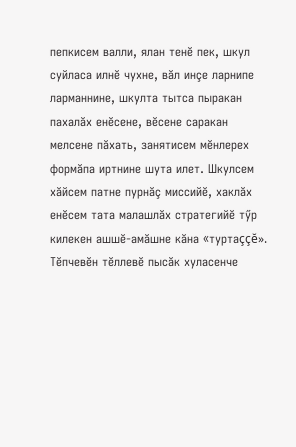пепкисем валли, ялан тенĕ пек, шкул суйласа илнĕ чухне, вăл инçе ларнипе ларманнине, шкулта тытса пыракан пахалăх енĕсене, вĕсене саракан мелсене пăхать, занятисем мĕнлерех формăпа иртнине шута илет. Шкулсем хăйсем патне пурнăç миссийĕ, хаклăх енĕсем тата малашлăх стратегийĕ тӳр килекен ашшĕ-амăшне кăна «туртаççĕ». Тĕпчевĕн тĕллевĕ пысăк хуласенче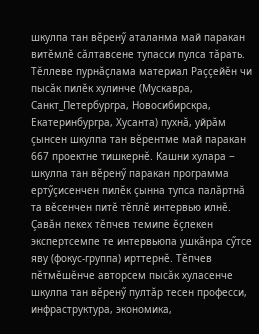шкулпа тан вĕренӳ аталанма май паракан витĕмлĕ сăлтавсене тупасси пулса тăрать. Тĕллеве пурнăçлама материал Раççейĕн чи пысăк пилĕк хулинче (Мускавра, Санкт_Петербургра, Новосибирскра, Екатеринбургра, Хусанта) пухнă, уйрăм çынсен шкулпа тан вĕрентме май паракан 667 проектне тишкернĕ. Кашни хулара ‒ шкулпа тан вĕренӳ паракан программа ертӳçисенчен пилĕк çынна тупса палăртнă та вĕсенчен питĕ тĕплĕ интервью илнĕ. Çавăн пекех тĕпчев темипе ĕçлекен экспертсемпе те интервьюпа ушкăнра сӳтсе яву (фокус-группа) ирттернĕ. Тĕпчев пĕтмĕшĕнче авторсем пысăк хуласенче шкулпа тан вĕренӳ пултăр тесен професси, инфраструктура, экономика,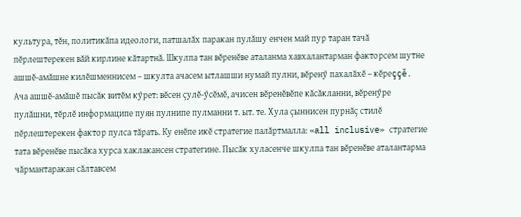культура, тĕн, политикăпа идеологи, патшалăх паракан пулăшу енчен май пур таран тачă пĕрлештерекен вăй кирлине кăтартнă. Шкулпа тан вĕренĕве аталанма хавхалантарман факторсем шутне ашшĕ-амăшне килĕшменнисем ‒ шкулта ачасем ытлашши нумай пулни, вĕренӳ пахалăхĕ ‒ кĕреççĕ. Ача ашшĕ-амăшĕ пысăк витĕм кӳрет: вĕсен çулĕ-ӳсĕмĕ, ачисен вĕренĕвĕпе кăсăкланни, вĕренӳре пулăшни, тĕрлĕ информаципе пуян пулнипе пулманни т. ыт. те. Хула çыннисен пурнăç стилĕ пĕрлештерекен фактор пулса тăрать. Ку енĕпе икĕ стратегие палăртмалла: «all inclusive» стратегие тата вĕренĕве пысăка хурса хаклакансен стратегине. Пысăк хуласенче шкулпа тан вĕренĕве аталантарма чăрмантаракан сăлтавсем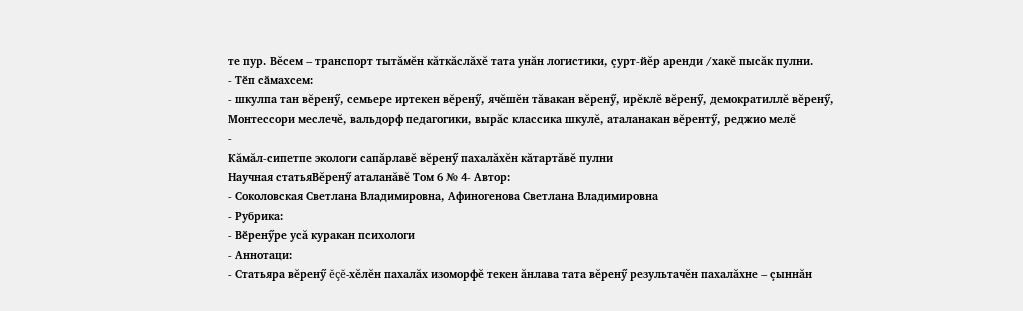те пур. Вĕсем ‒ транспорт тытăмĕн кăткăслăхĕ тата унăн логистики, çурт-йĕр аренди /хакĕ пысăк пулни.
- Тӗп сӑмахсем:
- шкулпа тан вĕренӳ, семьере иртекен вĕренӳ, ячĕшĕн тăвакан вĕренӳ, ирĕклĕ вĕренӳ, демократиллĕ вĕренӳ, Монтессори меслечĕ, вальдорф педагогики, вырăс классика шкулĕ, аталанакан вĕрентӳ, реджио мелĕ
-
Кăмăл-сипетпе экологи сапăрлавĕ вĕренӳ пахалăхĕн кăтартăвĕ пулни
Научная статьяВĕренӳ аталанăвĕ Том 6 № 4- Автор:
- Соколовская Светлана Владимировна, Афиногенова Светлана Владимировна
- Рубрика:
- Вӗренӳре усă куракан психологи
- Аннотаци:
- Статьяра вĕренӳ ĕçĕ-хĕлĕн пахалăх изоморфĕ текен ăнлава тата вĕренӳ результачĕн пахалăхне ‒ çыннăн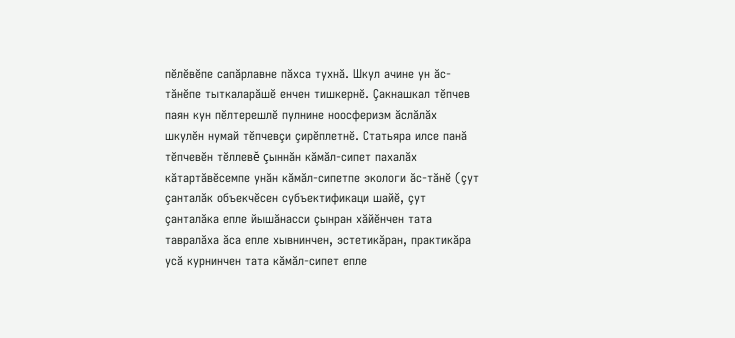пĕлĕвĕпе сапăрлавне пăхса тухнă. Шкул ачине ун ăс-тăнĕпе тыткаларăшĕ енчен тишкернĕ. Çакнашкал тĕпчев паян кун пĕлтерешлĕ пулнине ноосферизм ăслăлăх шкулĕн нумай тĕпчевçи çирĕплетнĕ. Статьяра илсе панă тĕпчевĕн тĕллевĕ çыннăн кăмăл-сипет пахалăх кăтартăвĕсемпе унăн кăмăл-сипетпе экологи ăс-тăнĕ (çут çанталăк объекчĕсен субъектификаци шайĕ, çут çанталăка епле йышăнасси çынран хăйĕнчен тата тавралăха ăса епле хывнинчен, эстетикăран, практикăра усă курнинчен тата кăмăл-сипет епле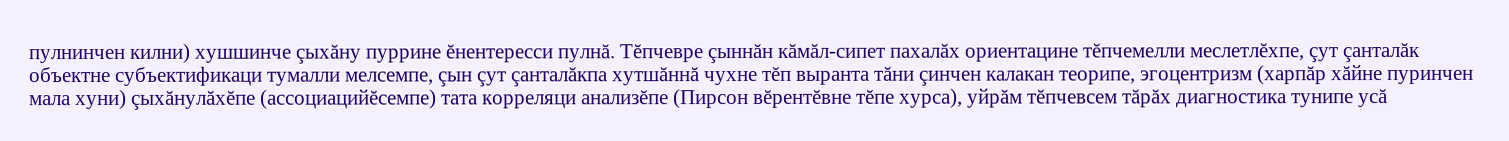пулнинчен килни) хушшинче çыхăну пуррине ĕнентересси пулнă. Тĕпчевре çыннăн кăмăл-сипет пахалăх ориентацине тĕпчемелли меслетлĕхпе, çут çанталăк объектне субъектификаци тумалли мелсемпе, çын çут çанталăкпа хутшăннă чухне тĕп выранта тăни çинчен калакан теорипе, эгоцентризм (харпăр хăйне пуринчен мала хуни) çыхăнулăхĕпе (ассоциацийĕсемпе) тата корреляци анализĕпе (Пирсон вĕрентĕвне тĕпе хурса), уйрăм тĕпчевсем тăрăх диагностика тунипе усă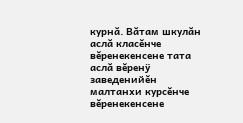курнă. Вăтам шкулăн аслă класĕнче вĕренекенсене тата аслă вĕренÿ заведенийĕн малтанхи курсĕнче вĕренекенсене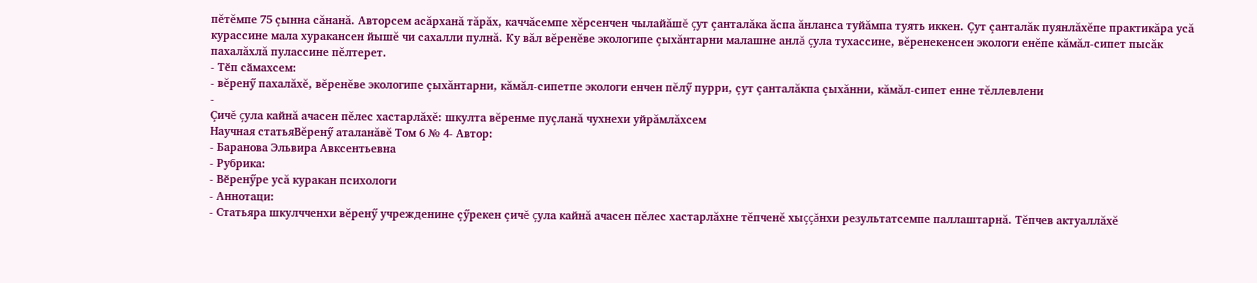пĕтĕмпе 75 çынна сăнанă. Авторсем асăрханă тăрăх, каччăсемпе хĕрсенчен чылайăшĕ çут çанталăка ăспа ăнланса туйăмпа туять иккен. Çут çанталăк пуянлăхĕпе практикăра усă курассине мала хуракансен йышĕ чи сахалли пулнă. Ку вăл вĕренĕве экологипе çыхăнтарни малашне анлă çула тухассине, вĕренекенсен экологи енĕпе кăмăл-сипет пысăк пахалăхлă пулассине пĕлтерет.
- Тӗп сӑмахсем:
- вĕренӳ пахалăхĕ, вĕренĕве экологипе çыхăнтарни, кăмăл-сипетпе экологи енчен пĕлӳ пурри, çут çанталăкпа çыхăнни, кăмăл-сипет енне тĕллевлени
-
Çичĕ çула кайнă ачасен пĕлес хастарлăхĕ: шкулта вĕренме пуçланă чухнехи уйрăмлăхсем
Научная статьяВĕренӳ аталанăвĕ Том 6 № 4- Автор:
- Баранова Эльвира Авксентьевна
- Рубрика:
- Вӗренӳре усă куракан психологи
- Аннотаци:
- Статьяра шкулчченхи вĕренӳ учрежденине çӳрекен çичĕ çула кайнă ачасен пĕлес хастарлăхне тĕпченĕ хыççăнхи результатсемпе паллаштарнă. Тĕпчев актуаллăхĕ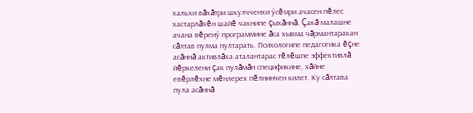хальхи вăхăтри шкулчченхи ӳсĕмри ачасен пĕлес хастарлăхĕн шайĕ чакнипе çыхăннă. Çакă малашне ачана вĕренӳ программине ăса хывма чăрмантаракан сăлтав пулма пултарать. Психологипе педагогика ĕçне асăннă активлăха аталантарас тĕлĕшпе эффективлă йĕркелени çак пулăмăн спецификине, хăйне евĕрлĕхне мĕнлерех пĕлнинчен килет. Ку сăлтава пула асăннă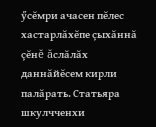ӳсĕмри ачасен пĕлес хастарлăхĕпе çыхăннă çĕнĕ ăслăлăх даннăйĕсем кирли палăрать. Статьяра шкулчченхи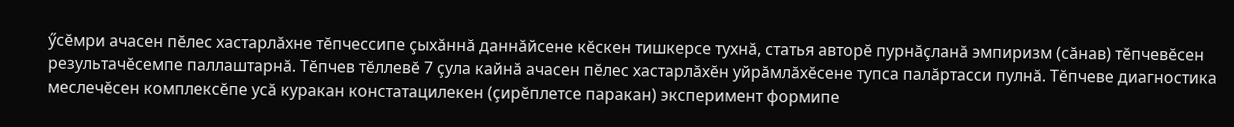ӳсĕмри ачасен пĕлес хастарлăхне тĕпчессипе çыхăннă даннăйсене кĕскен тишкерсе тухнă, статья авторĕ пурнăçланă эмпиризм (сăнав) тĕпчевĕсен результачĕсемпе паллаштарнă. Тĕпчев тĕллевĕ 7 çула кайнă ачасен пĕлес хастарлăхĕн уйрăмлăхĕсене тупса палăртасси пулнă. Тĕпчеве диагностика меслечĕсен комплексĕпе усă куракан констатацилекен (çирĕплетсе паракан) эксперимент формипе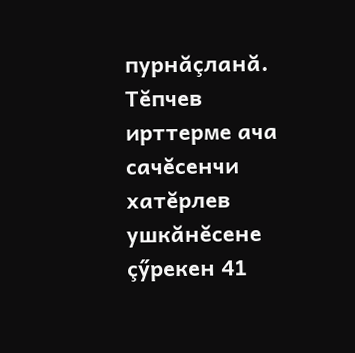пурнăçланă. Тĕпчев ирттерме ача сачĕсенчи хатĕрлев ушкăнĕсене çӳрекен 41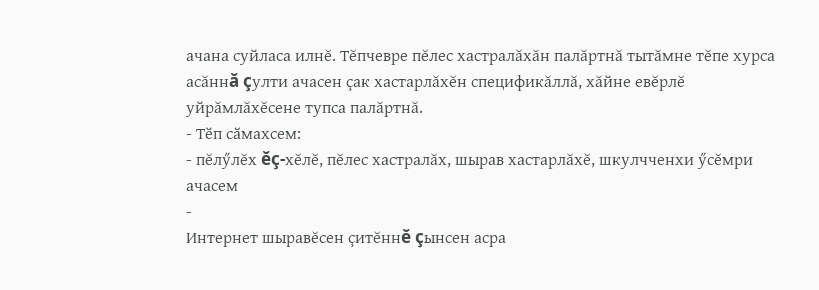ачана суйласа илнĕ. Тĕпчевре пĕлес хастралăхăн палăртнă тытăмне тĕпе хурса асăннă çулти ачасен çак хастарлăхĕн спецификăллă, хăйне евĕрлĕ уйрăмлăхĕсене тупса палăртнă.
- Тӗп сӑмахсем:
- пĕлӳлĕх ĕç-хĕлĕ, пĕлес хастралăх, шырав хастарлăхĕ, шкулчченхи ӳсĕмри ачасем
-
Интернет шыравĕсен çитĕннĕ çынсен асра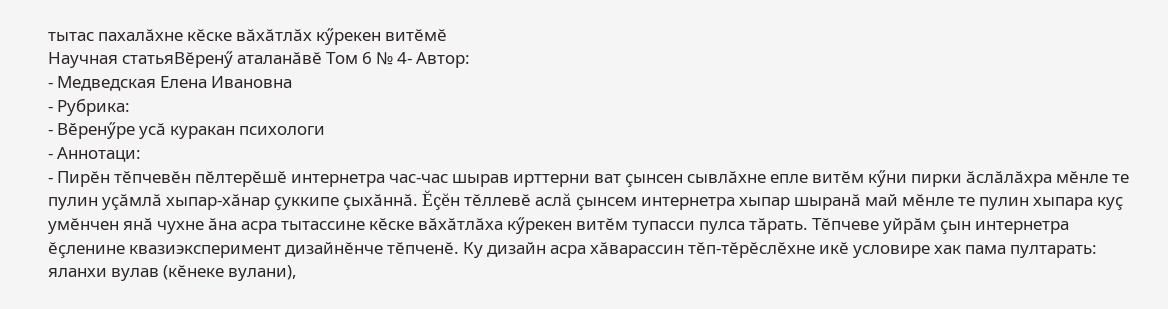тытас пахалăхне кĕске вăхăтлăх кӳрекен витĕмĕ
Научная статьяВĕренӳ аталанăвĕ Том 6 № 4- Автор:
- Медведская Елена Ивановна
- Рубрика:
- Вӗренӳре усă куракан психологи
- Аннотаци:
- Пирĕн тĕпчевĕн пĕлтерĕшĕ интернетра час-час шырав ирттерни ват çынсен сывлăхне епле витĕм кӳни пирки ăслăлăхра мĕнле те пулин уçăмлă хыпар-хăнар çуккипе çыхăннă. Ĕçĕн тĕллевĕ аслă çынсем интернетра хыпар шыранă май мĕнле те пулин хыпара куç умĕнчен янă чухне ăна асра тытассине кĕске вăхăтлăха кӳрекен витĕм тупасси пулса тăрать. Тĕпчеве уйрăм çын интернетра ĕçленине квазиэксперимент дизайнĕнче тĕпченĕ. Ку дизайн асра хăварассин тĕп-тĕрĕслĕхне икĕ условире хак пама пултарать: яланхи вулав (кĕнеке вулани),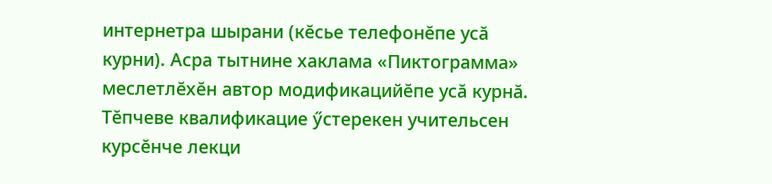интернетра шырани (кĕсье телефонĕпе усă курни). Асра тытнине хаклама «Пиктограмма» меслетлĕхĕн автор модификацийĕпе усă курнă. Тĕпчеве квалификацие ӳстерекен учительсен курсĕнче лекци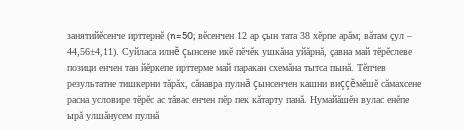занятийĕсенче ирттернĕ (n=50; вĕсенчен 12 ар çын тата 38 хĕрпе арăм; вăтам çул ‒ 44,56±4,11). Суйласа илнĕ çынсене икĕ пĕчĕк ушкăна уйăрнă, çавна май тĕрĕслеве позици енчен тан йĕркепе ирттерме май паракан схемăна тытса пынă. Тĕпчев результатне тишкерни тăрăх, сăнавра пулнă çынсенчен кашни виççĕмĕшĕ сăмахсене расна условире тĕрĕс ас тăвас енчен пĕр пек кăтарту панă. Нумайăшĕн вулас енĕпе ырă улшăнусем пулнă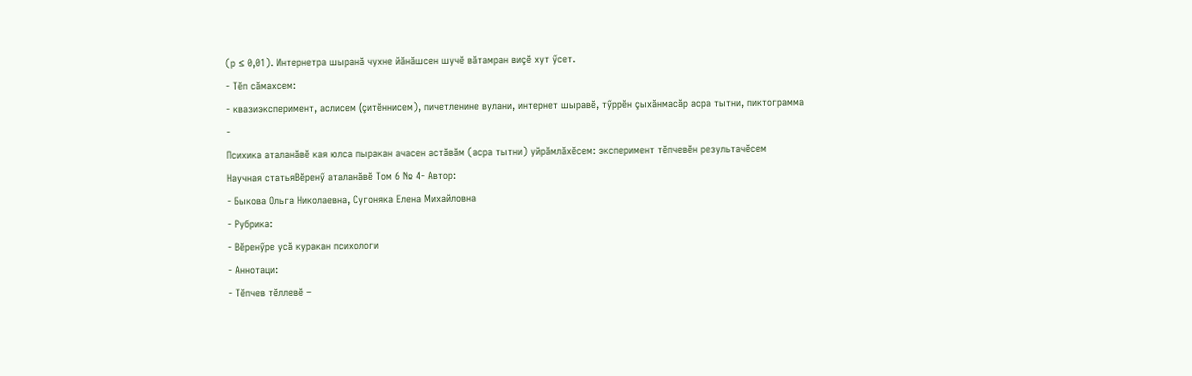(р ≤ 0,01). Интернетра шыранă чухне йăнăшсен шучĕ вăтамран виçĕ хут ӳсет.
- Тӗп сӑмахсем:
- квазиэксперимент, аслисем (çитĕннисем), пичетленине вулани, интернет шыравĕ, тӳррĕн çыхăнмасăр асра тытни, пиктограмма
-
Психика аталанăвĕ кая юлса пыракан ачасен астăвăм (асра тытни) уйрăмлăхĕсем: эксперимент тĕпчевĕн результачĕсем
Научная статьяВĕренӳ аталанăвĕ Том 6 № 4- Автор:
- Быкова Ольга Николаевна, Сугоняка Елена Михайловна
- Рубрика:
- Вӗренӳре усă куракан психологи
- Аннотаци:
- Тĕпчев тĕллевĕ –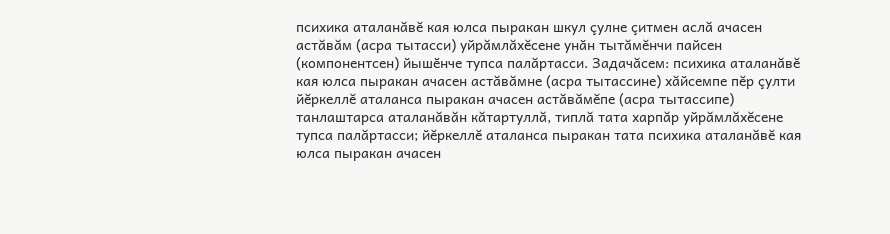психика аталанăвĕ кая юлса пыракан шкул çулне çитмен аслă ачасен астăвăм (асра тытасси) уйрăмлăхĕсене унӑн тытăмĕнчи пайсен (компонентсен) йышӗнче тупса палăртасси. Задачăсем: психика аталанăвĕ кая юлса пыракан ачасен астăвăмне (асра тытассине) хăйсемпе пĕр çулти йĕркеллĕ аталанса пыракан ачасен астăвăмĕпе (асра тытассипе) танлаштарса аталанăвăн кăтартуллă, типлă тата харпăр уйрăмлăхĕсене тупса палăртасси; йĕркеллĕ аталанса пыракан тата психика аталанăвĕ кая юлса пыракан ачасен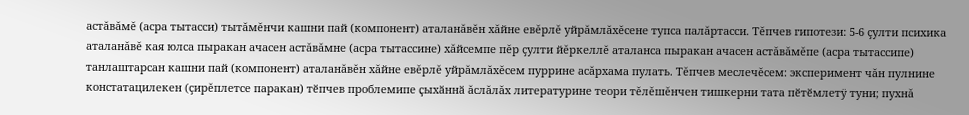астăвăмĕ (асра тытасси) тытăмĕнчи кашни пай (компонент) аталанăвĕн хăйне евĕрлĕ уйрăмлăхĕсене тупса палăртасси. Тĕпчев гипотези: 5-6 çулти психика аталанăвĕ кая юлса пыракан ачасен астăвăмне (асра тытассине) хăйсемпе пĕр çулти йĕркеллĕ аталанса пыракан ачасен астăвăмĕпе (асра тытассипе) танлаштарсан кашни пай (компонент) аталанăвĕн хăйне евĕрлĕ уйрăмлăхĕсем пуррине асăрхама пулать. Тĕпчев меслечĕсем: эксперимент чăн пулнине констатацилекен (çирĕплетсе паракан) тӗпчев проблемипе ҫыхӑннӑ ăслăлăх литературине теори тĕлĕшĕнчен тишкерни тата пӗтӗмлетÿ туни; пухнă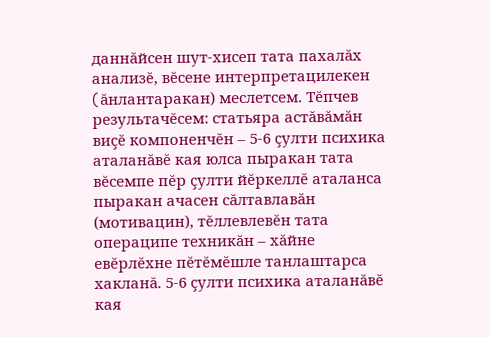даннăйсен шут-хисеп тата пахалăх анализĕ, вĕсене интерпретацилекен (ăнлантаракан) меслетсем. Тĕпчев результачĕсем: статьяра астăвăмăн виçĕ компоненчĕн – 5-6 çулти психика аталанăвĕ кая юлса пыракан тата вĕсемпе пĕр çулти йĕркеллĕ аталанса пыракан ачасен сăлтавлавăн (мотивацин), тĕллевлевĕн тата операципе техникăн – хăйне евĕрлĕхне пĕтĕмĕшле танлаштарса хакланă. 5-6 çулти психика аталанăвĕ кая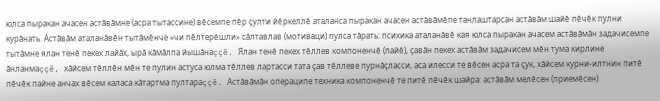юлса пыракан ачасен астăвăмне (асра тытассине) вĕсемпе пĕр çулти йĕркеллĕ аталанса пыракан ачасен астăвăмĕпе танлаштарсан астăвăм шайĕ пĕчĕк пулни курăнать. Астăвăм аталанăвĕн тытăмĕнче «чи пĕлтерĕшли» сăлтавлав (мотиваци) пулса тăрать: психика аталанăвĕ кая юлса пыракан ачасем астăвăмăн задачисемпе тытăмне ялан тенĕ пекех лайăх, ырă кăмăлпа йышăнаççĕ. Ялан тенĕ пекех тĕллев компоненчĕ (пайĕ), çавăн пекех астăвăм задачисем мĕн тума кирлине ăнланмаççĕ, хăйсем тĕллĕн мĕн те пулин астуса юлма тĕллев лартасси тата çав тĕллеве пурнăçласси, аса илесси те вĕсен асра та çук, хăйсем курни-илтнин питĕ пĕчĕк пайне анчах вĕсем каласа кăтартма пултараççĕ. Астăвăмăн операципе техника компоненчĕ те питĕ пĕчĕк шайра: астăвăм мелĕсен (приемĕсен)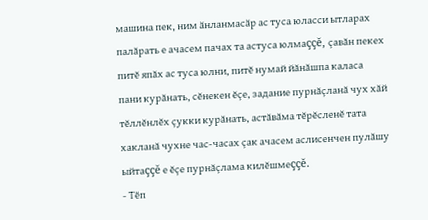машина пек, ним ӑнланмасӑр ас туса юласси ытларах палăрать е ачасем пачах та астуса юлмаççĕ, çавăн пекех питĕ япăх ас туса юлни, питĕ нумай йăнăшпа каласа пани курăнать, сĕнекен ĕçе, задание пурнăçланă чух хăй тĕллĕнлĕх çукки курăнать, астăвăма тĕрĕсленĕ тата хакланă чухне час-часах çак ачасем аслисенчен пулăшу ыйтаççĕ е ĕçе пурнăçлама килĕшмеççĕ.
- Тӗп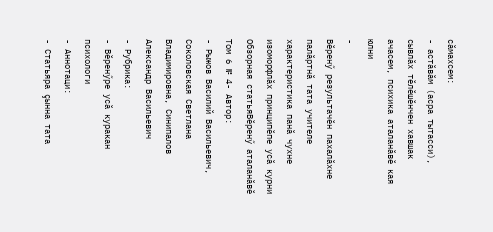сӑмахсем:
- астăвăм (асра тытасси), сывлăх тĕлĕшĕнчен хавшак ачасем, психика аталанăвĕ кая юлни
-
Вĕренӳ результачĕн пахалăхне палăртнă тата учителе характеристика панă чухне изоморфлăх принципĕпе усă курни
Обзорная статьяВĕренӳ аталанăвĕ Том 6 № 4- Автор:
- Рыжов Василий Васильевич, Соколовская Светлана Владимировна, Синипалов Александр Васильевич
- Рубрика:
- Вӗренӳре усă куракан психологи
- Аннотаци:
- Статьяра çынна тата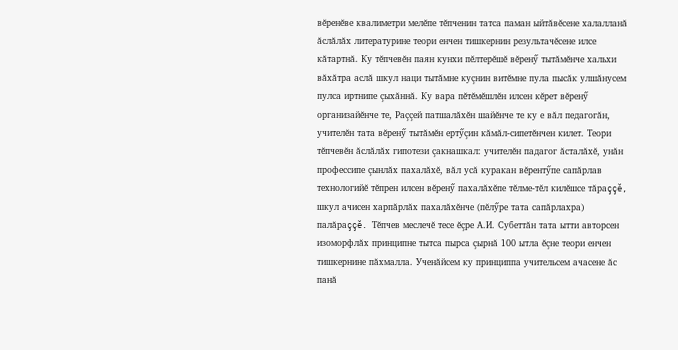вĕренĕве квалиметри мелĕпе тĕпченин татса паман ыйтăвĕсене халалланă ăслăлăх литературине теори енчен тишкернин результачĕсене илсе кăтартнă. Ку тĕпчевĕн паян кунхи пĕлтерĕшĕ вĕренӳ тытăмĕнче хальхи вăхăтра аслă шкул наци тытăмне куçнин витĕмне пула пысăк улшăнусем пулса иртнипе çыхăннă. Ку вара пĕтĕмĕшлĕн илсен кĕрет вĕренӳ организайĕнче те, Раççей патшалăхĕн шайĕнче те ку е вăл педагогăн, учителĕн тата вĕренӳ тытăмĕн ертӳçин кăмăл-сипетĕнчен килет. Теори тĕпчевĕн ăслăлăх гипотези çакнашкал: учителĕн падагог ăсталăхĕ, унăн профессипе çынлăх пахалăхĕ, вăл усă куракан вĕрентӳпе сапăрлав технологийĕ тĕпрен илсен вĕренӳ пахалăхĕпе тĕлме-тĕл килĕшсе тăраççĕ, шкул ачисен харпăрлăх пахалăхĕнче (пĕлӳре тата сапăрлахра) палăраççĕ. Тĕпчев меслечĕ тесе ĕçре А.И. Субеттăн тата ытти авторсен изоморфлăх принципне тытса пырса çырнă 100 ытла ĕçне теори енчен тишкернине пăхмалла. Ученăйсем ку принциппа учительсем ачасене ăс панă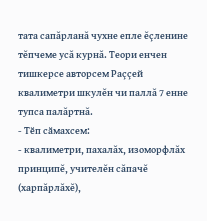тата сапăрланă чухне епле ĕçленине тĕпчеме усă курнă. Теори енчен тишкерсе авторсем Раççей квалиметри шкулĕн чи паллă 7 енне тупса палăртнă.
- Тӗп сӑмахсем:
- квалиметри, пахалăх, изоморфлăх принципĕ, учителĕн сăпачĕ (харпăрлăхĕ),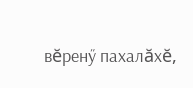вĕренӳ пахалăхĕ,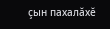çын пахалăхĕ